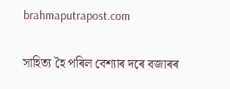brahmaputrapost.com

সাহিত্য হৈ পৰিল বেশ্যাৰ দৰে বজাৰৰ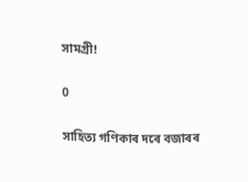সামগ্ৰী!

0

সাহিত্য গণিকাৰ দৰে বজাৰৰ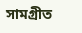সামগ্ৰীত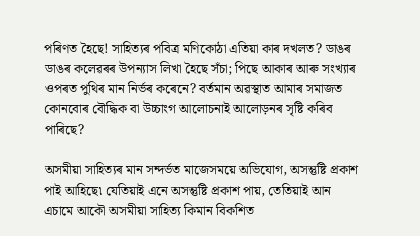পৰিণত হৈছে‍! সাহিত্যৰ পবিত্র মণিকোঠা এতিয়া কাৰ দখলত? ডাঙৰ ডাঙৰ কলেৱৰৰ উপন্যাস লিখা হৈছে‍ সঁচা; পিছে আকাৰ আৰু সংখ্যাৰ ওপৰত পুথিৰ মান নির্ভৰ কৰেনে? বর্তমান অৱস্থাত আমাৰ সমাজত কোনবোৰ বৌদ্ধিক বা উচ্চাংগ আলোচনাই আলোড়নৰ সৃষ্টি কৰিব পাৰিছে?

অসমীয়া সাহিত্যৰ মান সন্দর্ভত মাজেসময়ে অভিযোগ, অসন্তুষ্টি প্ৰকাশ পাই আহিছে৷ যেতিয়াই এনে অসন্তুষ্টি প্ৰকাশ পায়, তেতিয়াই আন এচামে আকৌ অসমীয়া সাহিত্য কিমান বিকশিত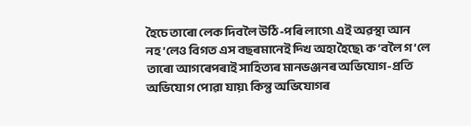হৈচে তাৰো লেক দিবলৈ উঠি‍-পৰি লাগে৷ এই অৱস্থা আন নহ’লেও বিগত এস বছৰমানেই দ্খি অহা হৈছে৷ ক’বলৈ গ’লে তাৰো আগৰেপৰাই সাহিত্যৰ মানভঞ্জনৰ অভিযোগ-প্ৰতি অভিযোগ পোৱা যায়৷ কিন্তু অভিযোগৰ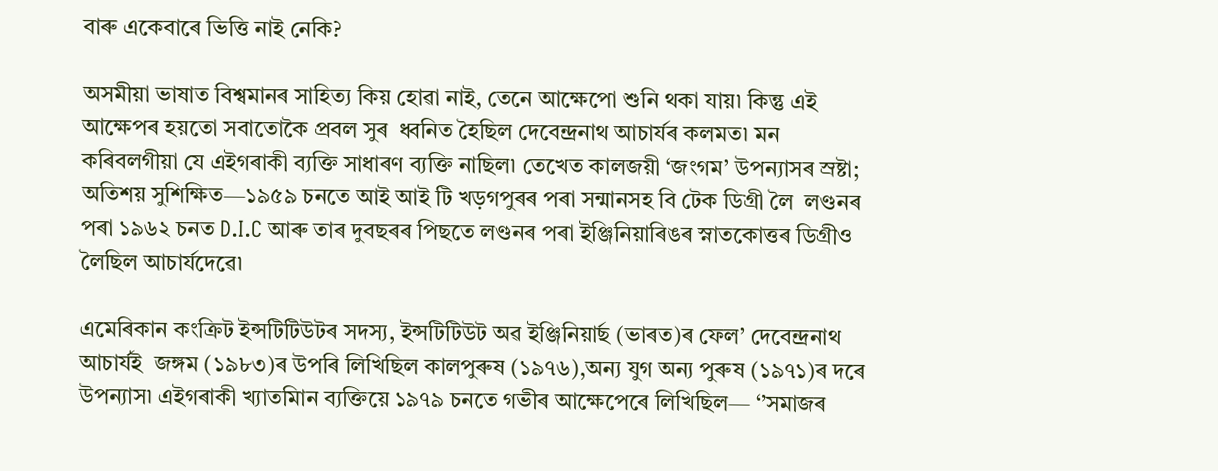বাৰু একেবাৰে ভিত্তি নাই নেকি?

অসমীয়া ভাষাত বিশ্বমানৰ সাহিত্য কিয় হোৱা নাই, তেনে আক্ষেপো শুনি থকা যায়৷ কিন্তু এই আক্ষেপৰ হয়তো সবাতোকৈ‍ প্ৰবল সুৰ  ধ্বনিত হৈছিল দেবে‍ন্দ্ৰনাথ আচার্যৰ কলমত৷ মন কৰিবলগীয়া যে এইগৰাকী ব্যক্তি সাধাৰণ ব্যক্তি নাছিল৷ তেখেত কালজয়ী ‘জংগম’ উপন্যাসৰ স্ৰষ্টা; অতিশয় সুশিক্ষিত—১৯৫৯ চনতে আই আই টি খড়গপুৰৰ পৰা সন্মানসহ বি টেক ডিগ্ৰী লৈ  লণ্ডনৰ পৰা ১৯৬২ চনত D.I.C আৰু তাৰ দুবছৰৰ পিছতে লণ্ডনৰ পৰা ইঞ্জিনিয়াৰিঙৰ স্নাতকোত্তৰ ডিগ্ৰীও লৈছিল আচার্যদেৱে৷

এমেৰিকান কংক্ৰিট ইন্সটিটিউটৰ সদস্য, ইন্সটিটিউট অৱ ইঞ্জিনিয়াৰ্ছ (ভাৰত)ৰ ফেল’ দেবেন্দ্ৰনাথ আচার্যই  জঙ্গম (১৯৮৩)ৰ উপৰি লিখিছিল কালপুৰুষ (১৯৭৬),অন্য যুগ অন্য পুৰুষ (১৯৭১)ৰ দৰে উপন্যাস৷ এইগৰাকী খ্যাতমিান ব্যক্তিয়ে ১৯৭৯ চনতে গভীৰ আক্ষেপেৰে লিখিছিল— ‘’সমাজৰ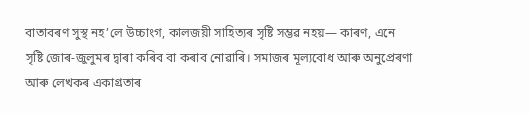বাতাবৰণ সুস্থ নহ’লে উচ্চাংগ, কালজয়ী সাহিত্যৰ সৃষ্টি সম্ভৱ নহয়— কাৰণ, এনে সৃষ্টি জোৰ-জুলুমৰ দ্বাৰা কৰিব বা কৰাব নোৱাৰি। সমাজৰ মূল্যবোধ আৰু অনুপ্ৰেৰণা আৰু লেখকৰ একাগ্ৰতাৰ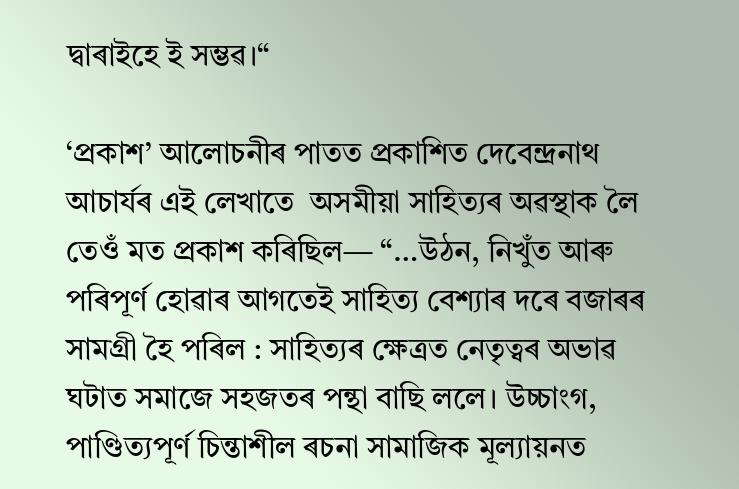দ্বাৰাইহে ই সম্ভৱ।“

‘প্ৰকাশ’ আলোচনীৰ পাতত প্ৰকাশিত দেবেন্দ্ৰনাথ আচাৰ্যৰ এই লেখাতে  অসমীয়া সাহিত্যৰ অৱস্থাক লৈ তেওঁ মত প্ৰকাশ কৰিছিল— “…উঠন, নিখুঁত আৰু পৰিপূৰ্ণ হোৱাৰ আগতেই সাহিত্য বেশ্যাৰ দৰে বজাৰৰ সামগ্ৰী হৈ পৰিল : সাহিত্যৰ ক্ষেত্ৰত নেতৃত্বৰ অভাৱ ঘটাত সমাজে সহজতৰ পন্থা বাছি ললে। উচ্চাংগ, পাণ্ডিত্যপূর্ণ চিন্তাশীল ৰচনা সামাজিক মূল্যায়নত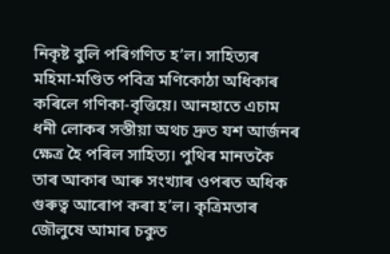নিকৃষ্ট বুলি পৰিগণিত হ’ল। সাহিত্যৰ মহিমা-মণ্ডিত পবিত্র মণিকোঠা অধিকাৰ কৰিলে গণিকা-বৃত্তিয়ে। আনহাতে এচাম ধনী লোকৰ সস্তীয়া অথচ দ্রুত যশ আৰ্জনৰ ক্ষেত্ৰ হৈ পৰিল সাহিত্য। পুথিৰ মানতকৈ তাৰ আকাৰ আৰু সংখ্যাৰ ওপৰত অধিক গুৰুত্ব আৰোপ কৰা হ’ল। কৃত্রিমতাৰ জৌলুষে আমাৰ চকুত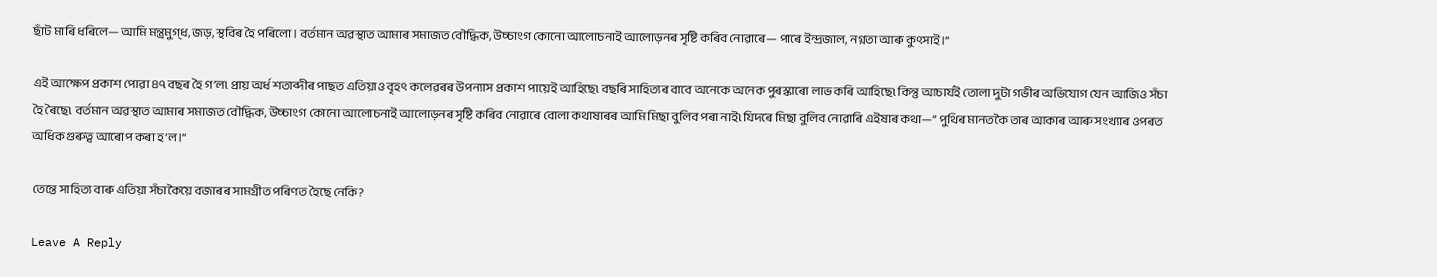ছাঁট মাৰি ধৰিলে— আমি মন্ত্রমুগ্‌ধ, জড়, স্থবিৰ হৈ পৰিলো। বর্তমান অৱস্থাত আমাৰ সমাজত বৌদ্ধিক, উচ্চাংগ কোনো আলোচনাই আলোড়নৰ সৃষ্টি কৰিব নোৱাৰে— পাৰে ইন্দ্ৰজাল, নগ্নতা আৰু কুৎসাই।“

এই আক্ষেপ প্ৰকাশ পোৱা ৪৭ বছৰ হৈ গ’ল৷ প্ৰায় অর্ধ শতাব্দীৰ পাছত এতিয়াও বৃহৎ কলেৱৰৰ উপন্যাস প্ৰকাশ পায়েই আহিছে৷ বছৰি সাহিত্যৰ বাবে অনেকে অনেক পুৰস্কাৰো লাভ কৰি আহিছে৷ কিন্তু আচার্যই তোলা দুটা গভীৰ অভিযোগ যেন আজিও সঁচা হৈ ৰৈছে৷  বর্তমান অৱস্থাত আমাৰ সমাজত বৌদ্ধিক, উচ্চাংগ কোনো আলোচনাই আলোড়নৰ সৃষ্টি কৰিব নোৱাৰে বোলা কথাষাৰৰ আমি মিছা বুলিব পৰা নাই৷ যিদৰে মিছা বুলিব নোৱাৰি এইষাৰ কথা—‘’ পুথিৰ মানতকৈ তাৰ আকাৰ আৰু সংখ্যাৰ ওপৰত অধিক গুৰুত্ব আৰোপ কৰা হ’ল।“

তেন্তে সাহিত্য বাৰু এতিয়া সঁচাকৈয়ে‍ বজাৰৰ সামগ্ৰীত পৰিণত হৈছে নেকি?

Leave A Reply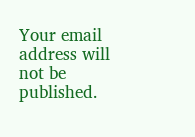Your email address will not be published.